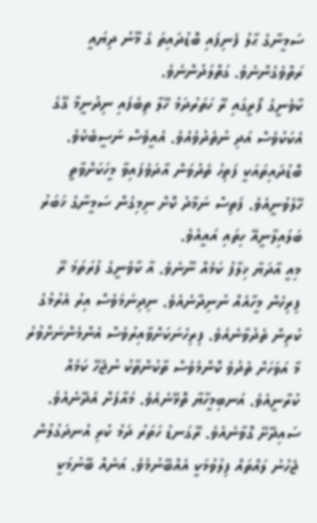ސަމީނާގެ ޙާލު ފެނިފައި ބޮޑުދައިތަ ގެ މޫނު ދިޔައީ ރަތްވެގެންނެވެ. ގަތްލަދުންނެވެ.
ކާވެނީގެ ފޯރީގައި ރޭ ހަތަރުދަމު ހޭލާ ތިބެފައި ނިދުނީމާ ގޭގެ އެކަކުވެސް އަދި ނުތެދުވެއެވެ. އެއީވެސް ނަސީބެކެވެ. ބޮޑުދައިތައަކީ ފަތިހު ތެދުވަން އާދަވެފައިވާ މީހަކަށްވާތީ ހޭލެވުނީއެވެ. ފަތިސް ނަމާދު ކޮށް ނިމިގެން ސަމީނާގެ ޚަބަރު ބަލައިލާނީއޭ ހިތައި އައީއެވެ.
މިއީ އާދަޔާ ޚިލާފު ކަމެއް ނޫނެވެ. އާ ކާވެނީގެ ފުރަތަމަ ރޭ ފިރިހެން މީހާއެއް ނުނިދާނެއެވެ. ނިދިނަމަވެސް އިރު އެރުމުގެ ކުރިން ތެދުވާނެއެވެ. ފިރިހެނަކަށްވާއިރުވެސް އެންމެންނަށްވުރެ މާ އަވަހަށް ތެދުވެ ކޮންމެވެސް ތާކުންތާކު ނުޖެހޭ ކަމެއް ކުރާނީއެވެ. އަނބިމީހާޔާ ތޮޅޭނެއެވެ. މައާފަށް އެދޭނެއެވެ. ސައިދޭށޭ ގޮވާނެއެވެ. ރޭގަނޑު ހަތަރު ދަމު ކުރި އުނދަގުލުން ޖެހުނު ލައްތައް ފިލުވުމަކީ އެއްބޭނުމެވެ. އަނެއް ބޭނުމަކީ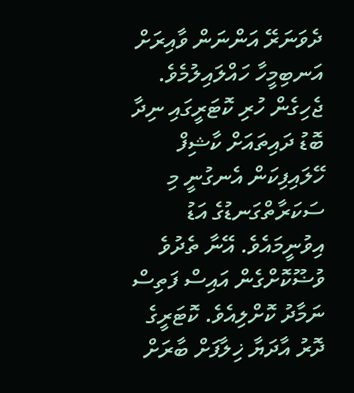ދެވަނަރޭ އަންނަން ވާއިރަށް އަނބިމީހާ ހައްލައިލުމެވެ.
ޖެހިގެން ހުރި ކޮޓަރީގައި ނިދާ ބޮޑު ދައިތައަށް ކާޝިފް ހޭލައިފިކަން އެނގުނީ މި ސަކަރާތްގަނޑުގެ އަޑު އިވުނީމައެވެ. އޭނާ ތެދުވެ ވުޟޫކޮށްގެން އައިސް ފަތިސް ނަމާދު ކޮށްލިއެވެ. ކޮޓަރީގެ ދޮރު އާދަޔާ ޚިލާފަށް ބާރަށް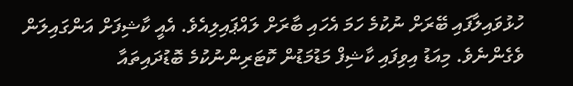ހުޅުވައިލާފައި ބޭރަށް ނުކުމެ ހަމަ އެހައި ބާރަށް ލައްޕައިލިއެވެ. އެއީ ކާޝިފަށް އަންގައިލަން ވެގެންނެވެ. މިއަޑު އިވިފައި ކާޝިފް މަޑުމަޑުން ކޮޓަރިންނުކުމެ ބޮޑުދައިތައާ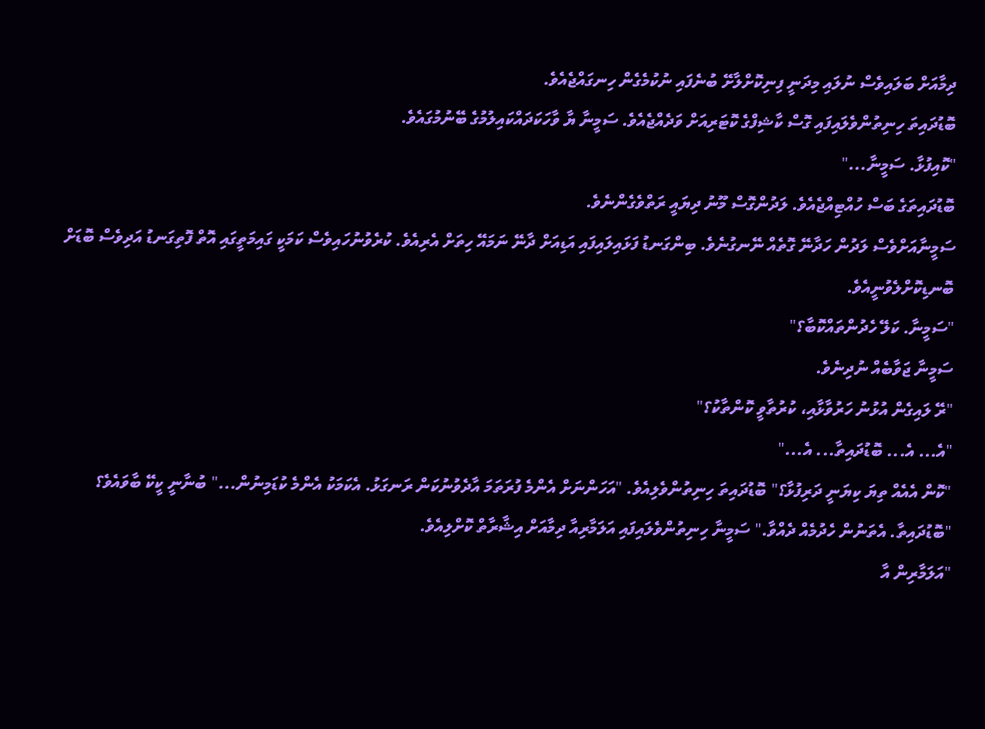ދިމާއަށް ބަލައިވެސް ނުލައި މިދަނީ ފިނިކޮށްލާށޭ ބުނެފައި ނުކުމެގެން ހިނގައްޖެއެވެ.
ބޮޑުދައިތަ ހިނިތުންވެލައިފައި ގޮސް ކާޝިފްގެ ކޮޓަރިއަށް ވަދެއްޖެއެވެ. ސަމީނާ ޔާ ވާހަކަދައްކައިލުމުގެ ބޭނުމުގައެވެ.
"ކޮއިފުޅާ. ސަމީނާ..."
ބޮޑުދައިތަގެ ބަސް ހުއްޓިއްޖެއެވެ. ލަދުންގޮސް މޫނު ދިޔައީ ރަތްވެގެންނެވެ.
ސަމީނާއަށްވެސް ލަދުން ހަދާނޭ ގޮތެއް ނޭނގުނެވެ. ބިންގަނޑު ފަޅައިލައިފައި އަޑިއަށް ދާނޭ ނަމައޭ ހިތަށް އެރިއެވެ. ކުރެވުނުހައިވެސް ކަމަކީ ގައިމަތީގައި އޮތް ފޮތިގަނޑު އަދިވެސް ބޮޑަށް ބޮނޑިކޮށްލެވުނީއެވެ.
"ސަމީނާ. ކަލޭ ހެދުންތައްކޮބާ؟"
ސަމީނާ ޖަވާބެއް ނުދިނެވެ.
"ރޭ ލައިގެން އުޅުނު ހަރުވާޅާއި، ކުރުތާވީ ކޮންތާކު؟"
"އެ... އެ... ބޮޑުދައިތާ... އެ..."
"ކޮން އެއެއް ތިޔަ ކިޔަނީ ދަރިފުޅާ؟" ބޮޑުދައިތަ ހިނިތުންވެލިއެވެ. "އަހަންނަށް އެންމެ ފުރަތަމަ އާދެވުނުކަން ރަނގަޅު. އެކަމަކު އެންމެ ކުޑަމިނުން..." ބުނާނީ ކީކޭ ބާވައެވެ؟
"ބޮޑުދައިތާ. އެތަނުން ހެދުމެއް ދެއްވާ." ސަމީނާ ހިނިތުންވެލައިފައި އަލަމާރިއާ ދިމާއަށް އިޝާރާތް ކޮށްލިއެވެ.
"އަލަމާރިން އާ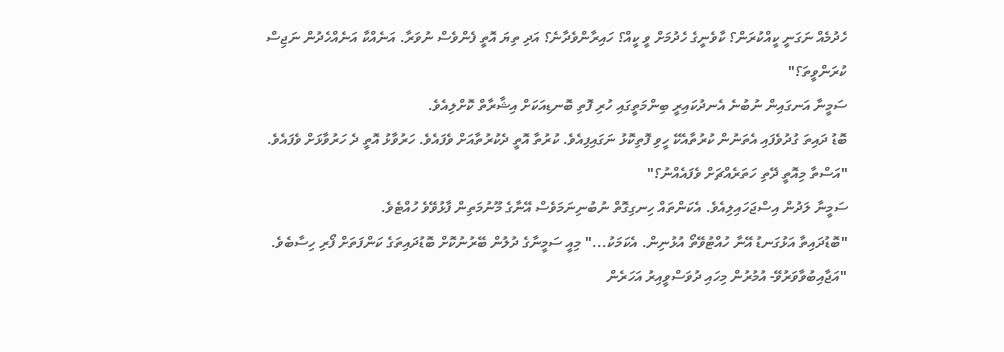ހެދުމެއް ނަގަނީ ކީއްކުރަން؟ ކާވެނީގެ ހެދުމަށް ވީ ކީއް؟ ހައިރާންވެދާނެ؟ އަދި ތިޔަ އޮތީ ފެންވެސް ނުވަރާ. އަނެއްކާ އަނެއްހެދުން ނަޖިސް ކުރަންވީތަ؟"
ސަމީނާ އަނގައިން ނުބުނެ އެނދުކައިރީ ބިންމަތީގައި ހުރި ފޮތި ބޮނޑިއަކަށް އިޝާރާތް ކޮށްލިއެވެ.
ބޮޑު ދައިތަ ގުދުވެފައި އެތަނުން ކުރުތާއެކޭ ހީވި ފޮތިކޮޅު ނަގައިފިއެވެ. ކުރުތާ އޮތީ ދެކުރުތާއަށް ވެފައެވެ. ހަރުވާޅު އޮތީ ދެ ހަރުވާޅަށް ވެފައެވެ.
"އަސްތާ މިއޮތީ ދޭތި ހަތަރެއްޗަށް ވެފައެއްނު؟"
ސަމީނާ ލަދުން އިސްޖަހައިލިއެވެ. އެކަންތައް ހިނގިގޮތް ނުބުނިނަމަވެސް އޭނާގެ މޫނުމަތިން ފާޅުވޭވެ ހުއްޓެވެ.
"ބޮޑުދައިތާ އަޅުގަނޑު އޭނާ ހުއްޓުވޭތޯ އުޅުނިން. އެކަމަކު..." މިއީ ސަމީނާގެ ދުލުން ބޭރުނުކޮށް ބޮޑުދައިތަގެ ކަންފަތަށް ފޯރި ހިސާބެވެ.
"އަޖާއިބުވާވަރުވޭ- އުމުރުން މިހައި ދުވަސްވީއިރު އަހަރެން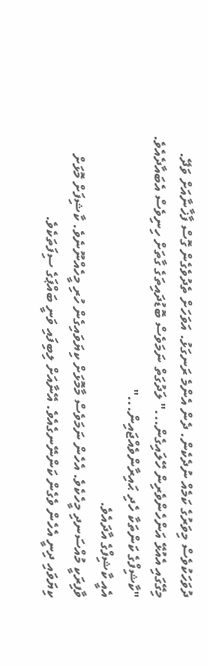ދުވަހަކުވެސް މިވަރުގެ ކަމެއް ނުދެކެން. ދެން އެންމެ ރަނގަޅު. އަވަހަށް ތެދުވެގެން ގޮސް ފާޚާނާއަށް ވަދޭ. މިގޭގައި އެއުޅޭ އަންހެންވެރިން ހޭލައިގެން..." ލަދުގަތް ނަމަވެސް ބޮޑުދައިތަގެ ގާތަށް ހިނިވެސް އެބައާދެއެވެ. "ކާޝިފްގެ ކަންތަކާ ހެދި ޙައިރާންވެއްޖައިން..."
އެއީ ކާޝިފްގެ އާދައެވެ.
ވާފިރަކީ މުއްސަނދި މީހެކެވެ. އެހެން ނަމަވެސް މާމޮޅަށް ކިޔަވައިގެން ހުރި މީހެއްނޫނެވެ. ކާޝިފަށް މޮޅަށް ކިޔަވައި ދިނީ އެހެން ވެގެން ކަންނޭނގެއެވެ. އޭނާއަށް ލިބިފައި ވަނީ ބައްޕަގެ ސިފަތަކެވެ.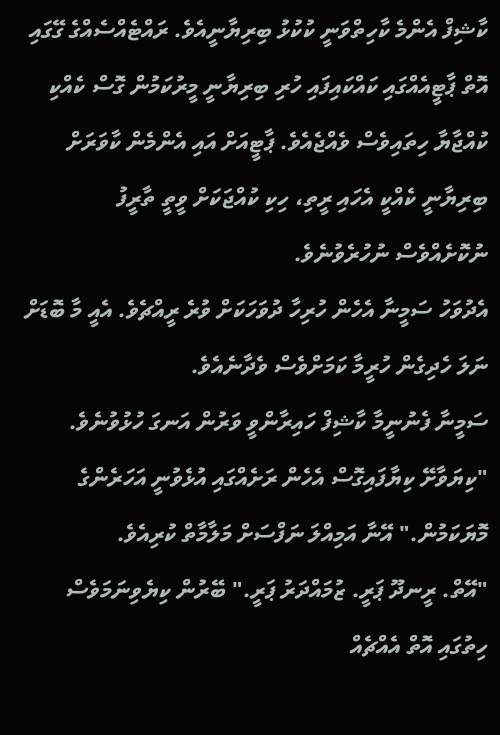ކާޝިފް އެންމެ ކާހިތްވަނީ ކުކުޅު ބިރިޔާނީއެވެ. ރައްޓެއްސެއްގެ ގޭގައި އޮތް ޕާޓީއެއްގައި ކައްކައިފައި ހުރި ބިރިޔާނީ މީރުކަމުން ގޮސް ކެއްކި ކުއްޖާޔާ ހިތައިވެސް ވެއްޖެއެވެ. ޕާޓީއަށް އައި އެންމެން ކާވަރަށް ބިރިޔާނީ ކެއްކީ އެހައި ރީތި، ހިކި ކުއްޖަކަށް ވީތީ ތާރީފު ނުކޮށެއްވެސް ނުހުރެވުނެވެ.
އެދުވަހު ސަމީނާ އެހެން ހުރިހާ ދުވަހަކަށް ވުރެ ރީއްޗެވެ. އެއީ މާ ބޮޑަށް ނަލަ ހެދިގެން ހުރީމާ ކަމަށްވެސް ވެދާނެއެވެ.
ސަމީނާ ފެނުނީމާ ކާޝިފް ހައިރާންވީ ވަރުން އަނގަ ހުޅުވުނެވެ. "ކިޔަވާށޭ ކިޔާފައިގޮސް އެހެން ރަށެއްގައި އުޅެވުނީ އަހަރެންގެ މޮޔަކަމުން." އޭނާ އަމިއްލަ ނަފްސަށް މަލާމާތް ކުރިއެވެ.
"އޭތް. ރީނދޫ ޕަރީ. ޒުމައްދަރު ޕަރީ." ބޭރުން ކިޔެވިނަމަވެސް ހިތުގައި އޮތް އެއްޗެއް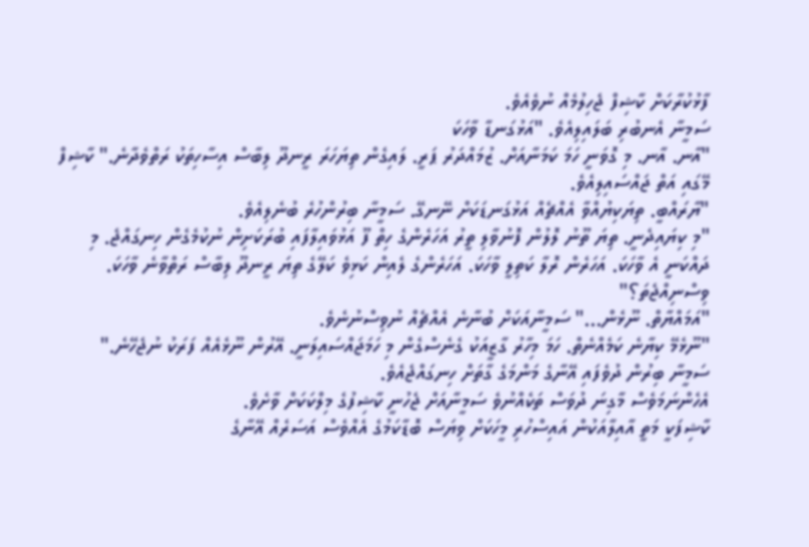ފާޅުކުރާކަށް ކާޝިފް ޖެހިލުމެއް ނުވެއެވެ.
ސަމީނާ އެނބުރި ބަލައިލިއެވެ. "އަޅުގަނޑާ ވާހަކަ
"އާނ. އާނ. މި ގޮވަނީ ހަމަ ކަމަނާއަށް. ޒުމައްދަރު ޕަރީ. ލައިގެން ތިޔަހަރަ ރީނދޫ ލިބާސް އިސާހިތަކު ރަތްވެދާނެ." ކާޝިފް މޭގައި އަތް ޖައްސައިލިއެވެ.
"ޔާރައްބީ. ތިޔަކިޔުއްވާ އެއްޗެއް އަޅުގަނޑަކަށް ނޭނގޭ. ސަމީނާ ބިރުންހުރެ ބުނެލިއެވެ.
"މި ކިޔައިދެނީ. ތިޔަ ތޫނު ލޮލުން ފޮނުވާލި ތީރު އަހަރެންގެ ހިތް ފޫ އަޅުވައިލާފައި ބުރަކަށިން ނުކުމެގެން ހިނގައްޖެ. މި ދައްކަނީ އެ ވާހަކަ. އަހަރެން ރޮލާ ކަތިލީ ވާހަކަ. އަހަރެންގެ ލެއިން ކަޅިވެ ކަލޭގެ ތިޔަ ރީނދޫ ލިބާސް ރަތްވާނެ ވާހަކަ. ވިސްނިއްޖެތަ؟"
"އަމައްޔާތް. ނޫޅެން..." ސަމީނާއަކަށް ބުނާނެ އެއްޗެއް ނުވިސްނުނެވެ.
"ނޫޅެމޭ ކިޔާނެ ކަމެއްނެތް. ހަމަ މިހާރު ގާޒީއަކު ގެނެސްގެން މި ހަމަޖައްސައިލަނީ. އޭރުން ނޫޅެއެއް ފަރަކު ނުޖެހޭނެ."
ސަމީނާ ބިރުން ދުވެފައި އޭނާގެ މަންމަގެ ގާތަށް ހިނގައްޖެއެވެ.
އެހެންނަމަވެސް މާގިނަ ދުވަސް ތަކެއްނުވެ ސަމީނާއަށް ޖެހުނީ ކާޝިފުގެ މިލްކަކަށް ވާށެވެ.
ކާޝިފަކީ މަތީ އާއިލާއަކުން އައިސްހުރި މީހަކަށް ވިޔަސް ބޮޑާކަމުގެ އެއްވެސް އަސަރެއް އޭނާގެ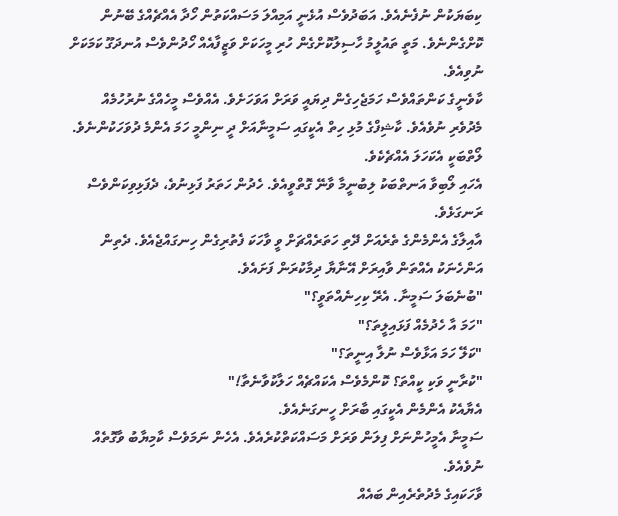ކިބަޔަކުން ނުފެނެއެވެ. އަބަދުވެސް އުޅެނީ އަމިއްލަ މަސައްކަތުން ހޯދާ އެއްޗެއްގެ ބޭނުން ކޮށްގެންނެވެ. މަތީ ތައުލީމު ހާސިލުކޮށްގެން ހުރި މީހަކަށް ވަޒީފާއެއް ހޯދުންވެސް އުނދަގޫ ކަމަކަށް ނުވިއެވެ.
ކާވެނީގެ ކަންތައްވެސް ހަމަޖެހިގެން ދިޔައީ ވަރަށް އަވަހަށެވެ. އެއްވެސް މީހެއްގެ ނުރުހުމެއް މެދުވެރި ނުވެއެވެ. ކާޝިފްގެ މުޅި ހިތް އެކީގައި ސަމީނާއަށް ދީ ނިންމީ ހަމަ އެންމެ ދުވަހަކުންނެވެ. ލޯތްބަކީ އެކަހަލަ އެއްޗެކެވެ.
އެހައި ލޯބިވާ އަނތްބަކު ލިބުނީމާ ވާނޭ ގޮތްވީއެވެ. ހެދުން ހަތަރު ފަޅިނުވެ، ދެފަޅިވިކަންވެސް ރަނގަޅެވެ.
އާއިލާގެ އެންމެންގެ ތެރެއަށް ދޭތި ހަތަރެއްޗަށް ވީ ވާހަކަ ފެތުރިގެން ހިނގައްޖެއެވެ. ދެތިން އަންހެނަކު އެއްތަން ވާއިރަށް އޭނާޔާ ދިމާކުރަން ފަށައެވެ.
"ބުނެބަލަ ސަމީނާ. އެރޭ ކިހިނެއްތަވީ؟"
"ހަމަ އާ ހެދުމެއް ފަޅައިލީތަ؟"
"ކަލޭ ހަމަ އަޅާވެސް ނުލާ އިނީތަ؟"
"ކުރާނީ ވަކި ކީއްތަ؟ ކޮންމެވެސް އެކައްޗެއް ހަލާކުވާނެތާ!"
އެޔާއެކު އެންމެން އެކީގައި ބާރަށް ހީނގަނެއެވެ.
ސަމީނާ އެމީހުންނަށް ފިލަން ވަރަށް މަސައްކަތްކުރެއެވެ. އެހެން ނަމަވެސް ކާމިޔާބު ވާގޮތެއް ނުވެއެވެ.
ވާހަކައިގެ މެދުތެރެއިން ބައެއް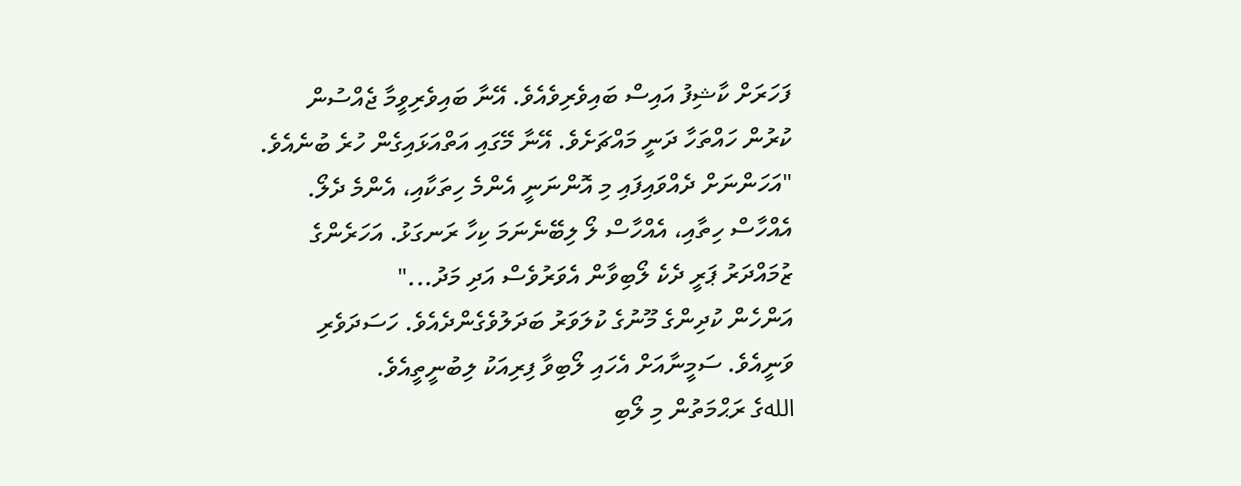ފަހަރަށް ކާޝިފު އައިސް ބައިވެރިވެއެވެ. އޭނާ ބައިވެރިވީމާ ޖެއްސުން ކުރުން ހައްތަހާ ދަނީ މައްޗަށެވެ. އޭނާ މޭގައި އަތްއަޅައިގެން ހުރެ ބުނެއެވެ. "އަހަންނަށް ދެއްވައިފައި މި އޮންނަނީ އެންމެ ހިތަކާއި، އެންމެ ދެލޯ. އެއްހާސް ހިތާއި، އެއްހާސް ލޯ ލިބޭނެނަމަ ކިހާ ރަނގަޅު. އަހަރެންގެ ޒުމައްދަރު ޕަރީ ދެކެ ލޯބިވާން އެވަރުވެސް އަދި މަދު..."
އަންހެން ކުދިންގެ މޫނުގެ ކުލަވަރު ބަދަލުވެގެންދެއެވެ. ހަސަދަވެރި ވަނީއެވެ. ސަމީނާއަށް އެހައި ލޯބިވާ ފިރިއަކު ލިބުނީތީއެވެ.
اللهގެ ރަޙްމަތުން މި ލޯބި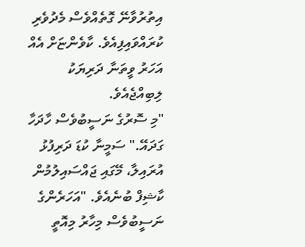އިތުރުވާނޭ ގޮތެއްވެސް މެދުވެރި ކުރައްވައިފިއެވެ. ކާވެންޏަށް އެއް އަހަރު ވީތަނާ ދަރިޔަކު ލިބިއްޖެއެވެ.
"މި ސޮރުގެ ނަސީބުވެސް ހާދަހާ ގަދައޭ." ސަމީނާ ކުޑަ ދަރިފުޅު އުރައިލާ، މޭގައި ޖައްސައިލުމުން ކާޝިފް ބުނެއެވެ. "އަހަރެންގެ ނަސީބުވެސް މިހާރު މިއޮތީ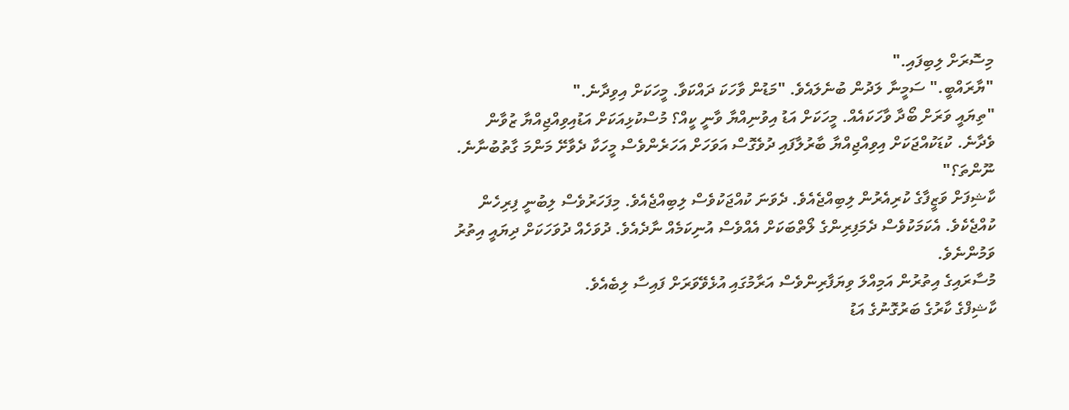މިސޮރަށް ލިބިފައި."
"ޔާރައްބީ." ސަމީނާ ލަދުން ބުނެލައެވެ. "މަޑުން ވާހަކަ ދައްކަވާ. މީހަކަށް އިވިދާނެ."
"ތިޔައީ ވަރަށް ބޯދާ ވާހަކައެއް. މީހަކަށް އަޑު އިވުނިއްޔާ ވާނީ ކީއް؟ މުސްކުޅިއަކަށް އަޑުއިވިއްޖިއްޔާ ޒުވާން ވެދާނެ. ކުޑަކުއްޖަކަށް އިވިއްޖިއްޔާ ބާރުލާފައި ދުވެގޮސް އަވަހަށް އަހަރެންވެސް މީހަކާ ދެވާށޭ މަންމަ ގާތުބުނާނެ. ނޫންތަ؟"
ކާޝިފަށް ވަޒީފާގެ ކުރިއެރުން ލިބިއްޖެއެވެ. ދެވަނަ ކުއްޖަކުވެސް ލިބިއްޖެއެވެ. މިފަހަރުވެސް ލިބުނީ ފިރިހެން ކުއްޖެކެވެ. އެކަމަކުވެސް ދެމަފިރިންގެ ލޯތްބަކަށް އެއްވެސް އުނިކަމެއް ނާދެއެވެ. ދުވަހެއް ދުވަހަކަށް ދިޔައީ އިތުރު ވަމުންނެވެ.
މުސާރައިގެ އިތުރުން އަމިއްލަ ވިޔަފާރިންވެސް އަރާމުގައި އުޅެވޭވަރަށް ފައިސާ ލިބެއެވެ.
ކާޝިފްގެ ކާރުގެ ބަރުގޮނުގެ އަޑު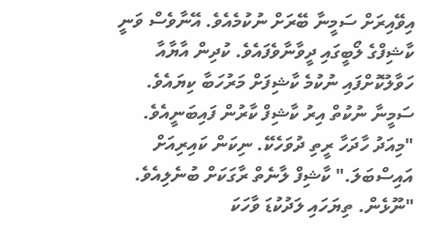އިވޭއިރަށް ސަމީނާ ބޭރަށް ނުކުމެއެވެ. އޭނާވެސް ވަނީ ކާޝިފްގެ ލޯބީގައި ދީވާނާވެފައެވެ. ކުދިން އާޔާއާ ހަވާލުކޮށްފައި ނުކުމެ ކާޝިފަށް މަރުހަބާ ކިޔައެވެ.
ސަމީނާ ނުކުތް އިރު ކާޝިފް ކާރުން ފައިބަނީއެވެ.
"މިއަދު ހާދަހާ ރީތި ދުވަހެކޭ. ނިކަން ކައިރިއަށް އައިސްބަލަ." ކާޝިފް ލާނެތް ރާގަކަށް ބުނެލިއެވެ.
"ނޫޅެން. ތިޔަހައި ލަދުކުޑަ ވާހަކަ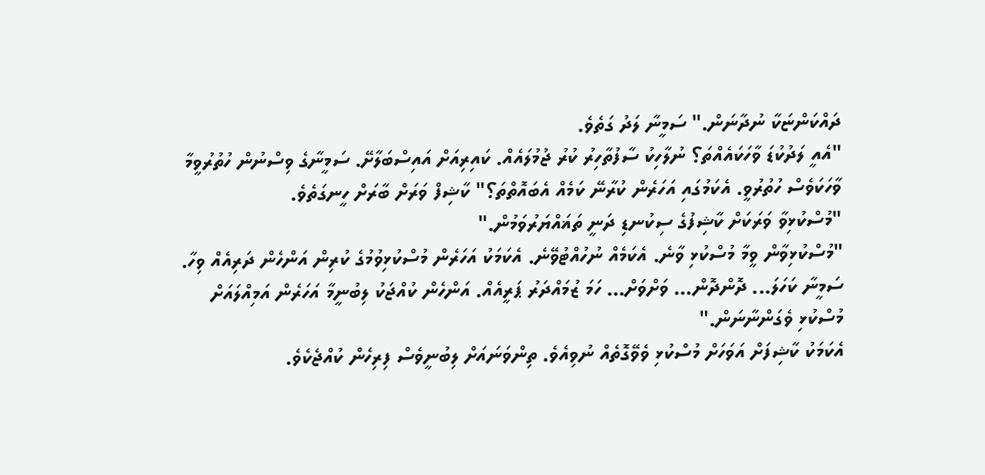ދައްކަންޏަކާ ނުދާނަން." ސަމީނާ ލަދު ގަތެވެ.
"އެއީ ލަދުކުޑަ ވާހަކައެއްތަ؟ ނުލާހިކު ސާފުތާހިރު ކުރު ޖުމުލައެއް. ކައިރިއަށް އައިސްބަލާށޭ. ސަމީނާގެ ވިސްނުން ހުތުރުވީމާ ވާހަކަވެސް ހުތުރުވީ. އެކަމުގައި އަހަރެން ކުރާނޭ ކަމެއް އެބައޮތްތަ؟" ކާޝިފް ވަރަށް ބާރަށް ހީނގަތެވެ.
"މުސްކުޅިވާ ވަރަކަށް ކާޝިފުގެ ސިކުނޑި ދަނީ ތަޣައްޔަރުވަމުން."
"މުސްކުޅިވާން ވީމާ މުސްކުޅި ވާނެ. އެކަމެއް ނުހުއްޓުވޭނެ. އެކަމަކު އަހަރެން މުސްކުޅިވުމުގެ ކުރިން އަންހެން ދަރިއެއް ވިހާ. ސަމީނާ ކަހަލަ... ދޮންދޮން... ވަށްވަށް... ހަމަ ޒުމައްދަރު ޕަރީއެއް. އަންހެން ކުއްޖަކު ލިބުނީމާ އަހަރެން އަމިއްލައަށް މުސްކުޅި ވެގަންނާނަން."
އެކަމަކު ކާޝިފަށް އަވަހަށް މުސްކުޅި ވެވޭގޮތެއް ނުވިއެވެ. ތިންވަނައަށް ލިބުނީވެސް ފިރިހެން ކުއްޖެކެވެ.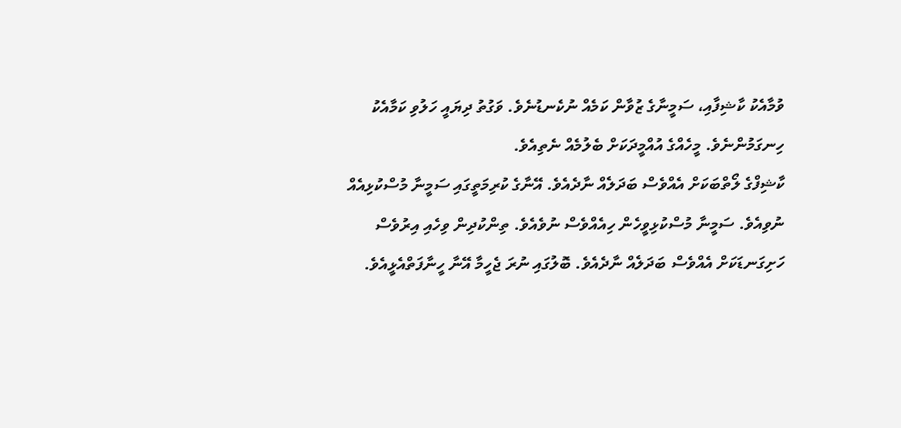ވުމާއެކު ކާޝިފާއި، ސަމީނާގެ ޒުވާން ކަމެއް ނުކެނޑުނެވެ. ވަގުތު ދިޔައީ ހަލުވި ކަމާއެކު ހިނގަމުންނެވެ. މީހެއްގެ އުއްމީދަކަށް ބެލުމެއް ނެތިއެވެ.
ކާޝިފްގެ ލޯތްބަކަށް އެއްވެސް ބަދަލެއް ނާދެއެވެ. އޭނާގެ ކުރިމަތީގައި ސަމީނާ މުސްކުޅިއެއް ނުވިއެވެ. ސަމީނާ މުސްކުޅިވީހެން ހިއެއްވެސް ނުވެއެވެ. ތިންކުދިން ވިހެއި އިރުވެސް ހަށިގަނޑަކަށް އެއްވެސް ބަދަލެއް ނާދެއެވެ. ބޮލުގައި ނުރަ ޖެހީމާ އޭނާ ހީނާފަތްއެޅީއެވެ.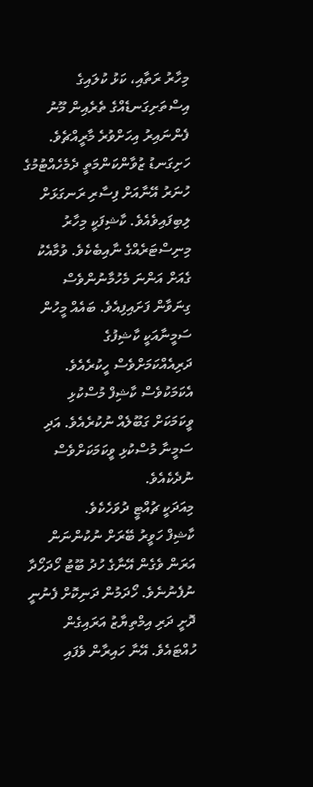މިހާރު ރަތާއި، ކަޅު ކުލައިގެ އިސްތަށިގަނޑެއްގެ ތެރެއިން މޫނު ފެންނައިރު އިހަށްވުރެ މާރީއްޗެވެ. ހަށިގަނޑު ޒުވާންކަންމަތީ ދެމެހެއްޓުމުގެ ހުނަރު އޭނާއަށް ފިސާރި ރަނގަޅަށް ލިބިފައިވެއެވެ. ކާޝިފަކީ މިހާރު މިނިސްޓަރެއްގެ ނާއިބެކެވެ. ވުމާއެކު ގެއަށް އަންނަ މެހުމާނުންވެސް ގިނަވާން ފަށައިފިއެވެ. ބައެއް މީހުން ސަމީނާއަކީ ކާޝިފުގެ ދަރިއެއްކަމަށްވެސް ހީކުރެއެވެ. އެކަމަކުވެސް ކާޝިފް މުސްކުޅި ވީކަމަކަށް ގަބޫލެއް ނުކުރެއެވެ. އަދި ސަމީނާ މުސްކުޅި ވީކަމަކަށްވެސް ނުދެކެއެވެ.
މިއަދަކީ ޗުއްޓީ ދުވަހެކެވެ.
ކާޝިފް ހަވީރު ބޭރަށް ނުކުންނަން އަރަން ވެގެން އޭނާގެ ހުދު ބޫޓު ހޯދަހޯދާ ނުފެނުނެވެ. ހޯދަމުން ދަނިކޮށް ފެނުނީ ދޮށީ ދަރި އިމްތިޔާޒު އަރައިގެން ހުއްޓައެވެ. އޭނާ ހައިރާން ވެފައި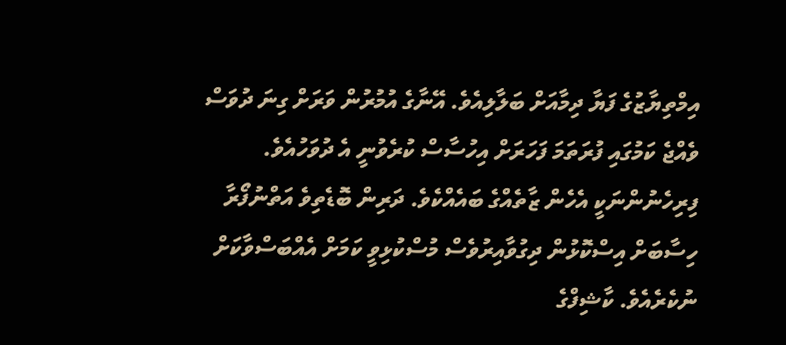އިމްތިޔާޒުގެ ފަޔާ ދިމާއަށް ބަލާލިއެވެ. އޭނާގެ އުމުރުން ވަރަށް ގިނަ ދުވަސް ވެއްޖެ ކަމުގައި ފުރަތަމަ ފަހަރަށް އިހުސާސް ކުރެވުނީ އެ ދުވަހުއެވެ.
ފިރިހެނުންނަކީ އެހެން ޒާތެއްގެ ބައެއްކެވެ. ދަރިން ބޮޑެތިވެ އަތްނުފޯރާ ހިސާބަށް އިސްކޮޅުން ދިގުވާއިރުވެސް މުސްކުޅިވީ ކަމަށް އެއްބަސްވާކަށް ނުކެރެއެވެ. ކާޝިފްގެ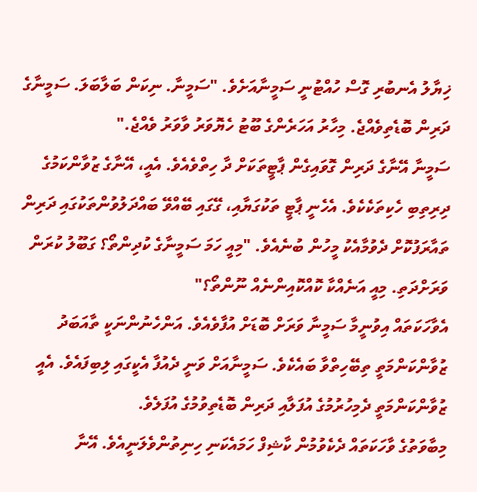ޚިޔާލު އެނބުރި ގޮސް ހުއްޓުނީ ސަމީނާއަށެވެ. "ސަމީނާ. ނިކަން ބަލާބަލަ. ސަމީނާގެ ދަރިން ބޮޑެތިވެއްޖެ. މިހާރު އަހަރެންގެ ބޫޓު ހެޔޮވަރު ވާވަރު ވެއްޖެ."
ސަމީނާ އޭނާގެ ދަރިން ގޮވައިގެން ޕާޓީތަކަށް ދާ ހިތްވެއެވެ. އެއީ، އޭނާގެ ޒުވާންކަމުގެ ދިރިތިބި ހެކިތަކެކެވެ. އެހެނީ ޕާޓީ ތަކުގަޔާއި، ގޭގައި ބޭއްވޭ ބައްދަލުވުންތަކުގައި ދަރިން ތައާރަފުކޮށް ދެވުމާއެކު މީހުން ބުނެއެވެ. "މިއީ ހަމަ ސަމީނާގެ ކުދިންތޯ؟ ގަބޫލު ކުރަން ވަރަށްދަތި. މިއީ އަނެއްކާ ކޮއްކޮއިންނެއް ނޫންތޯ؟"
އެވާހަކަތައް އިވުނީމާ ސަމީނާ ވަރަށް ބޮޑަށް އުފާވެއެވެ. އަންހެނުންނަކީ ތާއަބަދު ޒުވާންކަންމަތީ ތިބޭހިތްވާ ބައެކެވެ. ސަމީނާއަށް ވަނީ ދެއުފާ އެކީގައި ލިބިފައެވެ. އެއީ ޒުވާންކަންމަތީ ދެމިހުރުމުގެ އުފަލާއި ދަރިން ބޮޑެތިވުމުގެ އުފަލެވެ.
މިބާވަތުގެ ވާހަކަތައް ދެކެވުމުން ކާޝިފް ހަމައެކަނި ހިނިތުންވެލަނީއެވެ. އޭނާ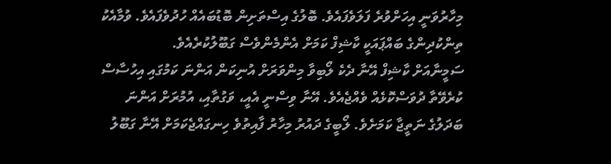މިހާރުވަނީ އިހަށްވުރެ ފަލަވެފައެވެ. ބޮލުގެ އިސްތަށިން ބޮޑުބައެއް ހުދުވެފައެވެ. ވުމާއެކު ތިންކުދިންގެ ބައްޕައަކީ ކާޝިފް ކަމަށް އެންމެންވެސް ގަބޫލުކުރެއެވެ.
ސަމީނާއަށް ކާޝިފް އޭނާ ދެކެ ލޯބިވާ މިންވަރަށް އުނިކަން އަންނަ ކަމުގައި އިހުސާސް ކުރެވޭތާ ދުވަސްކޮޅެއް ވެއްޖެއެވެ. އޭނާ ވިސްނީ އެއީ، ވަގުތާއި، އުމުރަށް އަންނަ ބަދަލުގެ ނަތީޖާ ކަމަށެވެ. ލޯބީގެ ދައުރު މިހާރު ފާއިތުވެ ހިނގައްޖެކަމަށް އޭނާ ގަބޫލު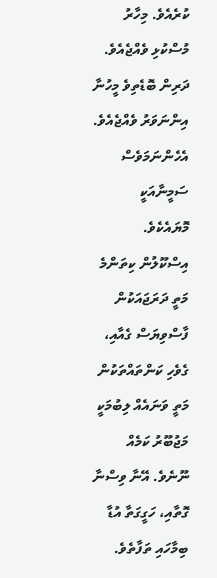ކުރެއެވެ. މިހާރު މުސްކުޅި ވެއްޖެއެވެ. ދަރިން ބޮޑެތިވެ މީހުނާ އިންނަވަރު ވެއްޖެއެވެ.
އެހެންނަމަވެސް ސަމީނާއަކީ މޮޔައެކެވެ. އިސްކޫލުން ކިތަންމެ މަތީ ދަރަޖައަކުން ފާސްވިޔަސް ގެއާއި، ގެވެހި ކަންތައްތަކުން މަތީ ވަނައެއް ލިބުމަކީ މަޖުބޫރު ކަމެއް ނޫނެވެ. އޭނާ ވިސްނާ ގޮތާއި، ހަގީގަތާ އުޑާ ބިމާހައި ތަފާތެވެ.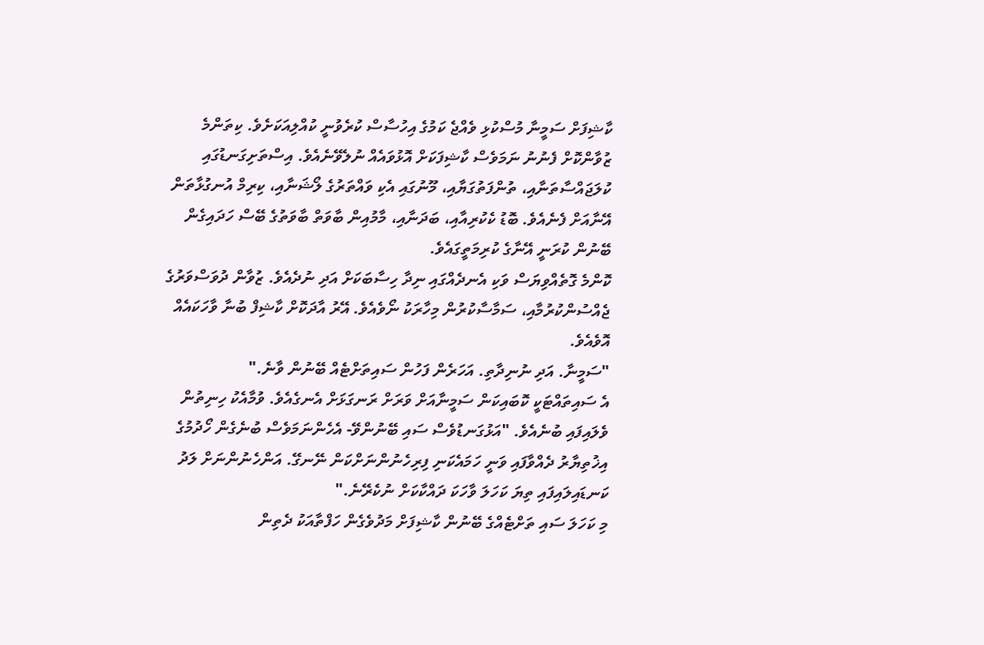ކާޝިފަށް ސަމީނާ މުސްކުޅި ވެއްޖެ ކަމުގެ އިހުސާސް ކުރެވުނީ ކުއްލިއަކަށެވެ. ކިތަންމެ ޒުވާންކޮށް ފެނުނު ނަމަވެސް ކާޝިފަކަށް އޮޅުވައެއް ނުލެވޭނެއެވެ. އިސްތަށިގަނޑުގައި ކުލަޖައްސާތަނާއި، ތުންފަތުގަޔާއި، މޫނުގައި އެކި ވައްތަރުގެ ލޯޝަނާއި، ކިރިމް އުނގުޅާތަން އޭނާއަށް ފެނެއެވެ. ބޮޑު ކެކުރިއާއި، ބަދަނާއި، މާމުއިން ބާވަތް ބާވަތުގެ ބޭސް ހަދައިގެން ބޭނުން ކުރަނީ އޭނާގެ ކުރިމަތީގައެވެ.
ކޮންމެ ގޮތެއްވިޔަސް ވަކި އެނދެއްގައި ނިދާ ހިސާބަކަށް އަދި ނުދެއެވެ. ޒުވާން ދުވަސްވަރުގެ ޖެއްސުންކުރުމާއި، ސަމާސާކުރުން މިހާރަކު ނޯވެއެވެ. އޭރު އާދަކޮށް ކާޝިފް ބުނާ ވާހަކައެއް އޮވެއެވެ.
"ސަމީނާ. އަދި ނުނިދާތި. އަހަރެން ފަހުން ސައިތަށްޓެއް ބޭނުން ވާނެ."
އެ ސައިތައްޓަކީ ކޮބައިކަން ސަމީނާއަށް ވަރަށް ރަނގަޅަށް އެނގެއެވެ. ވުމާއެކު ހިނިތުން ވެލައިފައި ބުނެއެވެ. "އަޅުގަނޑުވެސް ސައި ބޭނުންވޭ- އެހެންނަމަވެސް ބުނެގެން ހޯދުމުގެ އިޚުތިޔާރު ދެއްވާފައި ވަނީ ހަމައެކަނި ފިރިހެނުންނަށްކަން ނޭނގޭ. އަންހެނުންނަށް ލަދު ކަނޑައިލައިފައި ތިޔަ ކަހަލަ ވާހަކަ ދައްކާކަށް ނުކެރޭނެ."
މި ކަހަލަ ސައި ތަށްޓެއްގެ ބޭނުން ކާޝިފަށް މަދުވެގެން ހަފްތާއަކު ދެތިން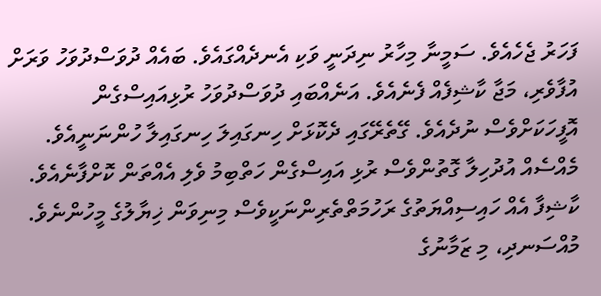ފަހަރު ޖެހެއެވެ. ސަމީނާ މިހާރު ނިދަނީ ވަކި އެނދެއްގައެވެ. ބައެއް ދުވަސްދުވަހު ވަރަށް އުފާވެރި، މަޖާ ކާޝިފެއް ފެނެއެވެ. އަނެއްބައި ދުވަސްދުވަހު ރުޅިއައިސްގެން އޮފީހަކަށްވެސް ނުދެއެވެ. ގޭތެރޭގައި ދެކޮޅަށް ހިނގައިލަ ހިނގައިލާ ހުންނަނީއެވެ. މެއްސެއް އުދުހިލާ ގޮތުންވެސް ރުޅި އައިސްގެން ހަތްބިމު ވެލި އެއްތަން ކޮށްފާނެއެވެ.
ކާޝިފާ އެއް ހައިސިއްޔަތުގެ ރަހުމަތްތެރިންނަކީވެސް މިނިވަން ޚިޔާލުގެ މީހުންނެވެ. މުއްސަނދި، މި ޒަމާނުގެ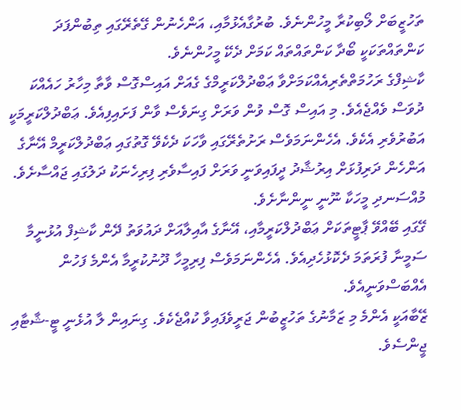ތަހުޒީބަށް ލޯބިކުރާ މީހުންނެވެ. ބުރުގާއެޅުމާއި، އަންހެނުން ގޭތެރޭގައި ތިބުންފަދަ ކަންތައްތަކަކީ ބޯދާ ކަންތައްތައް ކަމަށް ދެކޭ މީހުންނެވެ.
ކާޝިފްގެ ރަހުމަތްތެރިއެއްކަމަށްވާ ޢަބްދުލްކަރީމްގެ ގެއަށް އައިސްގޮސް ވާތާ މިހާރު ހައެއްކަ ދުވަސް ވެއްޖެއެވެ. މި އައިސް ގޮސް ވުން ވަރަށް ގިނަވެސް ވާން ފަށައިފިއެވެ. ޢަބްދުލްކަރީމަކީ އަބުރުވެރި އެކެވެ. އެހެންނަމަވެސް ރަށުތެރޭގައި ވާހަކަ ދެކެވޭ ގޮތުގައި ޢަބްދުލްކަރީމް އޭނާގެ އަންހެން ދަރިފުޅަށް އިރުޝާދު ދީފައިވަނީ ވަރަށް ފައިސާވެރި ފިރިހެނަކު ދަލުގައި ޖައްސާށެވެ. މުއްސަނދި މީހަކާ ނޫނީ ނީންނާށެވެ.
ގޭގައި ބޭއްވޭ ޕާޓީތަކަށް ޢަބްދުލްކަރީމާއި، އޭނާގެ އާއިލާއަށް ދައުވަތު ދޭން ކާޝިފް އުޅުނީމާ ސަމީނާ ފުރަތަމަ ދެކޮޅުހެދިއެވެ. އެހެންނަމަވެސް ފިރިމީހާ ދޫނުކުރީމާ އެންމެ ފަހުން އެއްބަސްވަނީއެވެ.
ޒޭބާއަކީ އެންމެ މި ޒަމާނުގެ ތަހުޒީބުން ޖަރީވެފައިވާ ކުއްޖެކެވެ. ގިނައިން ލާ އުޅެނީ ޓީ-ޝާޓާއި ޖީންސެވެ.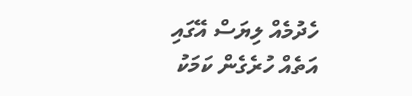ހެދުމެއް ލިޔަސް އޭގައި އަތެއް ހުރެގެން ކަމަކު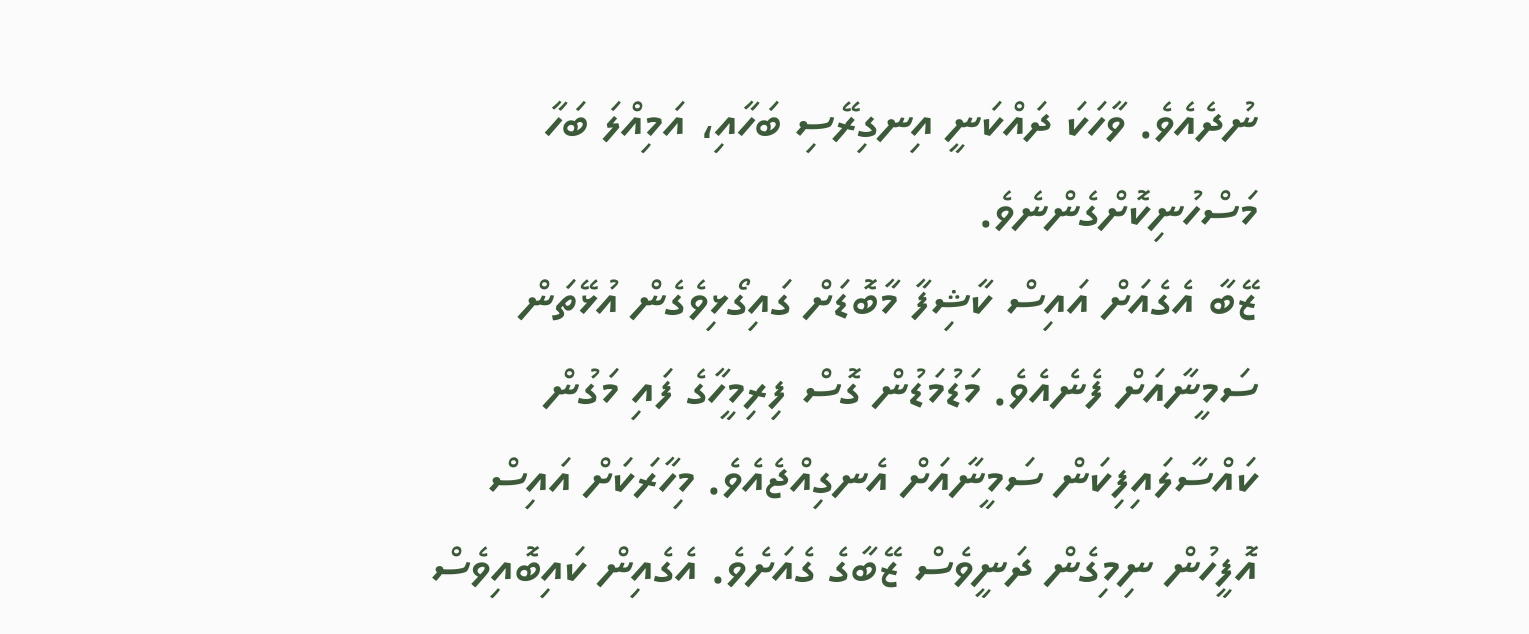ނުދެއެވެ. ވާހަކަ ދައްކަނީ އިނގިރޭސި ބަހާއި، އަމިއްލަ ބަހާ މަސްހުނިކޮށްގެންނެވެ.
ޒޭބާ އެގެއަށް އައިސް ކާޝިފާ މާބޮޑަށް ގައިގޯޅިވެގެން އުޅޭތަން ސަމީނާއަށް ފެނެއެވެ. މަޑުމަޑުން ގޮސް ފިރިމީހާގެ ފައި މަގުން ކައްސާލައިފިކަން ސަމީނާއަށް އެނގިއްޖެއެވެ. މިހާރަކަށް އައިސް އޮފީހުން ނިމިގެން ދަނީވެސް ޒޭބާގެ ގެއަށެވެ. އެގެއިން ކައިބޮއިވެސް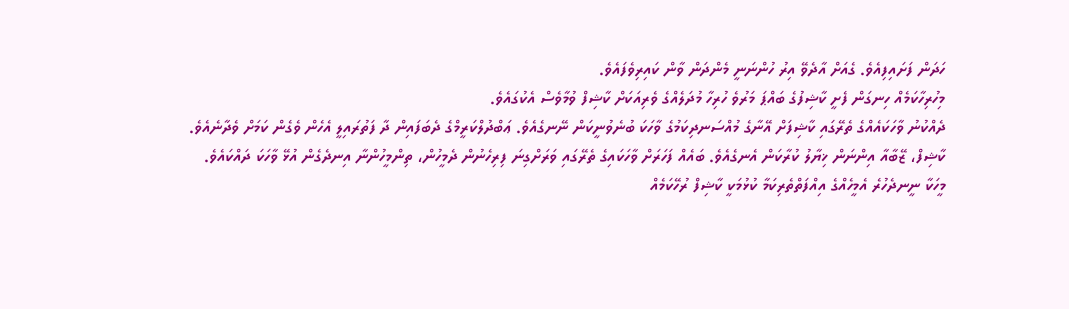ހަދަން ފަށައިފިއެވެ. ގެއަށް އާދެވޭ އިރު ހުންނަނީ މެންދަން ވާން ކައިރިވެފައެވެ.
މިހުރިހާކަމެއް ހިނގަން ފެށީ ކާޝިފުގެ ބައްޕަ މަރުވެ ހުރިހާ މުދަލެއްގެ ވެރިއަކަށް ކާޝިފް ވުމާވެސް އެކުގައެވެ.
ދެއްކުނު ވާހަކައެއްގެ ތެރޭގައި ކާޝިފަށް އޭނާގެ މުއްސަނދިކަމުގެ ވާހަކަ ބުނެވުނީކަން ނޭނގެއެވެ. ޢަބްދުލްކަރީމްގެ ދެބަފައިން ދާ ފަތުރައިލީ އެހެން ވެގެން ކަމަށް ވެދާނެއެވެ.
ކާޝިފް، ޒޭބާއާ އިންނަން ޚިޔާލު ކުރާކަން އެނގެއެވެ. ބައެއް ފަހަރަށް ވާހަކައިގެ ތެރޭގައި ވަރަށްގިނަ ފިރިހެނުން ދެމީހުން، ތިންމީހުންނާ އިނދެގެން އުޅޭ ވާހަކަ ދައްކައެވެ.
މީހަކާ ނީނދެހުރެ އެމީހެއްގެ އިއްފަތްތެރިކަމާ ކުޅުމަކީ ކާޝިފް ރުހޭކަމެއް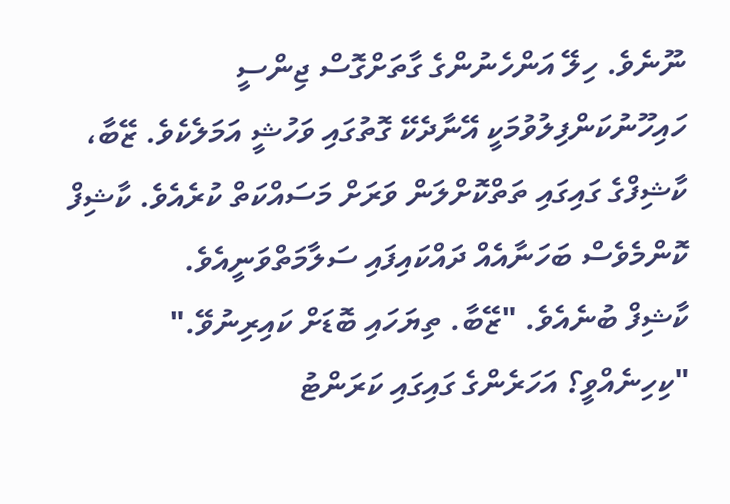ނޫނެވެ. ހިލޭ އަންހެނުންގެ ގާތަށްގޮސް ޖިންސީ ހައިހޫނުކަންފިލުވުމަކީ އޭނާދެކޭ ގޮތުގައި ވަހުޝީ އަމަލެކެވެ. ޒޭބާ، ކާޝިފްގެ ގައިގައި ތަތްކޮށްލަން ވަރަށް މަސައްކަތް ކުރެއެވެ. ކާޝިފް ކޮންމެވެސް ބަހަނާއެއް ދައްކައިފައި ސަލާމަތްވަނީއެވެ.
ކާޝިފް ބުނެއެވެ. "ޒޭބާ. ތިޔަހައި ބޮޑަށް ކައިރިނުވޭ."
"ކިހިނެއްވީ؟ އަހަރެންގެ ގައިގައި ކަރަންޓު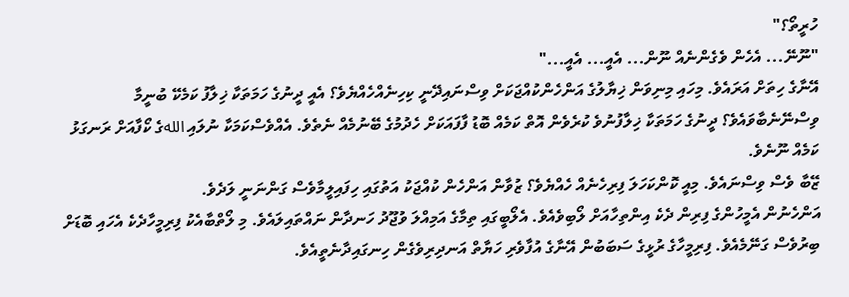ހުރީތޯ؟"
"ނޫނޭ... އެހެން ވެގެންނެއް ނޫން... އެއީ... އެއީ..."
އޭނާގެ ހިތަށް އަރައެވެ. މިހައި މިނިވަން ޚިޔާލުގެ އަންހެންކުއްޖަކަށް ވިސްނައިދޭނީ ކިހިނެއްހެއްޔެވެ؟ އެއީ ދީނުގެ ހަމަތަކާ ޚިލާފު ކަމެކޭ ބުނީމާ ވިސްނޭނެބާވައެވެ؟ ދީނުގެ ހަމަތަކާ ޚިލާފުނުވެ ކުރެވެން އޮތް ކަމެއް ބޮޑު ފާފައަކަށް ހެދުމުގެ ބޭނުމެއް ނެތެވެ. އެއްވެސްކަމަކާ ނުލައި اللهގެ ކޯފާއަށް ރަނގަޅު ކަމެއް ނޫނެވެ.
ޒޭބާ ވެސް ވިސްނައެވެ. މިއީ ކޮންކަހަލަ ފިރިހެނެއް ހެއްޔެވެ؟ ޒުވާން އަންހެން ކުއްޖަކު އަތުގައި ހިފައިލީމާވެސް ގަންނަނީ ލަދެވެ.
އަންހެނުން އެމީހުންގެ ފިރިން ދެކެ އިންތިހާއަށް ލޯބިވެއެވެ. އެލޯބީގައި ތިމާގެ އަމިއްލަ ވުޖޫދު ހަނދާން ނައްތައިލައެވެ. މި ލޯތްބާއެކު ފިރިމީހާދެކެ އެހައި ބޮޑަށް ބިރުވެސް ގަނޭމެއެވެ. ފިރިމީހާގެ ރުޅީގެ ސަބަބުން އޭނާގެ އުފާވެރި ހަޔާތް އަނދިރިވެގެން ހިނގައިދާނެތީއެވެ.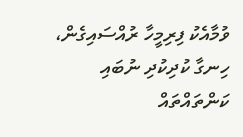ވުމާއެކު ފިރިމީހާ ރުއްސައިގެން، ހިނގާ ކުދިކުދި ނުބައި ކަންތައްތައް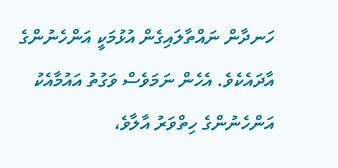ހަނދާން ނައްތާލައިގެން އުޅުމަކީ އަންހެނުންގެ އާދައެކެވެ. އެހެން ނަމަވެސް ވަގުތު އައުމާއެކު އަންހެނުންގެ ހިތްވަރު އާލާވެ،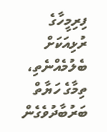ފިރިމީހާގެ ރުޅިއަކަށް ބެލުމެއްނެތި، ތިމާގެ ހަޔާތް ބަރުބާދުވެގެން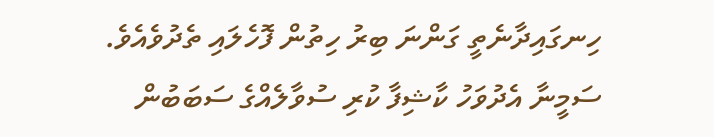ހިނގައިދާނެތީ ގަންނަ ބިރު ހިތުން ފޮހެލައި ތެދުވެއެވެ.
ސަމީނާ އެދުވަހު ކާޝިފާ ކުރި ސުވާލެއްގެ ސަބަބުން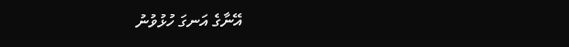އޭނާގެ އަނގަ ހުޅުވުނު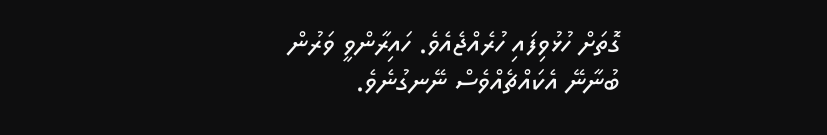ގޮތަށް ހުޅުވިފައި ހުރެއްޖެއެވެ. ހައިރާންވީ ވަރުން ބުނާނޭ އެކައްޗެއްވެސް ނޭނގުނެވެ.